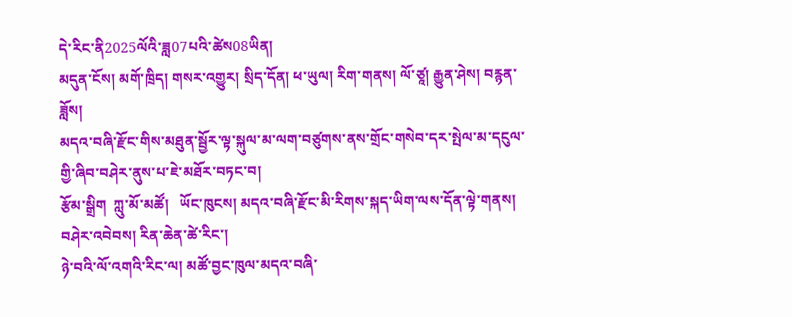དེ་རིང་ནི2025ལོའི་ཟླ07པའི་ཚེས08ཡིན།
མདུན་ངོས། མགོ་ཁྲིད། གསར་འགྱུར། སྲིད་དོན། ཕ་ཡུལ། རིག་གནས། ལོ་ཙཱ། རྒྱུན་ཤེས། བརྙན་ཟློས།
མདའ་བཞི་རྫོང་གིས་མཐུན་སྦྱོར་ལྟ་སྐུལ་མ་ལག་བཙུགས་ནས་གྲོང་གསེབ་དར་སྤེལ་མ་དངུལ་གྱི་ཞིབ་བཤེར་ནུས་པ་ཇེ་མཐོར་བཏང་བ།
རྩོམ་སྒྲིག  ཀླུ་མོ་མཚོ།   ཡོང་ཁུངས། མདའ་བཞི་རྫོང་མི་རིགས་སྐད་ཡིག་ལས་དོན་ལྟེ་གནས།   བཤེར་འབེབས། རིན་ཆེན་ཚེ་རིང་།
ཉེ་བའི་ལོ་འགའི་རིང་ལ། མཚོ་བྱང་ཁུལ་མདའ་བཞི་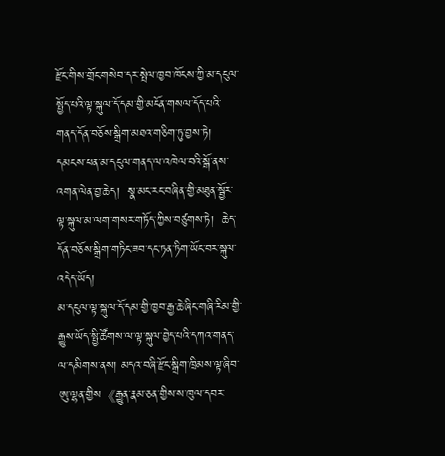རྫོང་གིས་གྲོང་གསེབ་དར་སྤེལ་ཁྱབ་ཁོངས་ཀྱི་མ་དངུལ་སྤྱོད་པའི་ལྟ་སྐུལ་དོ་དམ་གྱི་མངོན་གསལ་དོད་པའི་གནད་དོན་བཅོས་སྒྲིག་མཐའ་གཅིག་ཏུ་བྱས་ཏེ། དམངས་ཕན་མ་དངུལ་གནད་ལ་འཁེལ་བའི་སྒོ་ནས་འགན་ལེན་བྱ་ཆེད།  སྣ་མང་རང་བཞིན་གྱི་མཐུན་སྦྱོར་ལྟ་སྐུལ་མ་ལག་གསར་གཏོད་ཀྱིས་བཙུགས་ཏེ།  ཆེད་དོན་བཅོས་སྒྲིག་གཏིང་ཟབ་དང་ཏན་ཏིག་ཡོང་བར་སྐུལ་འདེད་ཡོད།
མ་དངུལ་ལྟ་སྐུལ་དོ་དམ་གྱི་ཁྱབ་རྒྱ་ཆེ་ཞིང་གཞི་རིམ་གྱི་རྒྱུས་ཡོད་སྤྱི་ཚོགས་ལ་ལྟ་སྐུལ་བྱེད་པའི་དཀའ་གནད་ལ་དམིགས་ནས། མདའ་བཞི་རྫོང་སྒྲིག་ཁྲིམས་ལྟ་ཞིབ་ཨུ་ལྷན་གྱིས《རྒྱུན་རྣམ་ཅན་གྱིས་ས་ཁུལ་དབར་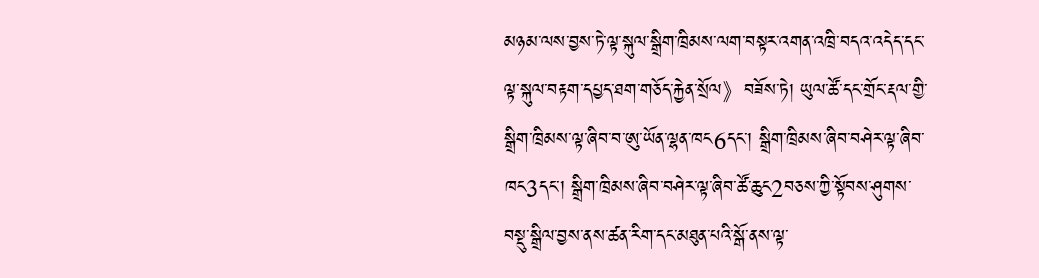མཉམ་ལས་བྱས་ཏེ་ལྟ་སྐུལ་སྒྲིག་ཁྲིམས་ལག་བསྟར་འགན་འཁྲི་བདའ་འདེད་དང་ལྟ་སྐུལ་བརྟག་དཔྱད་ཐག་གཅོད་རྐྱེན་སྲོལ》བཟོས་ཏེ། ཡུལ་ཚོ་དང་གྲོང་རྡལ་གྱི་སྒྲིག་ཁྲིམས་ལྟ་ཞིབ་བ་ཨུ་ཡོན་ལྷན་ཁང6དང་། སྒྲིག་ཁྲིམས་ཞིབ་བཤེར་ལྟ་ཞིབ་ཁང3དང་། སྒྲིག་ཁྲིམས་ཞིབ་བཤེར་ལྟ་ཞིབ་ཚོ་ཆུང2བཅས་ཀྱི་སྟོབས་ཤུགས་བསྡུ་སྒྲིལ་བྱས་ནས་ཚན་རིག་དང་མཐུན་པའི་སྒོ་ནས་ལྟ་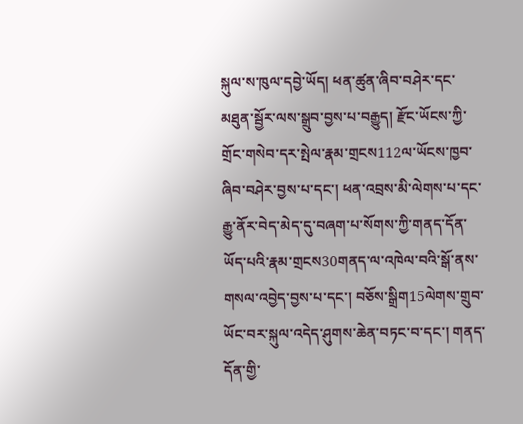སྐུལ་ས་ཁུལ་དབྱེ་ཡོད། ཕན་ཚུན་ཞིབ་བཤེར་དང་མཐུན་སྦྱོར་ལས་སྒྲུབ་བྱས་པ་བརྒྱུད། རྫོང་ཡོངས་ཀྱི་གྲོང་གསེབ་དར་སྤེལ་རྣམ་གྲངས112ལ་ཡོངས་ཁྱབ་ཞིབ་བཤེར་བྱས་པ་དང་། ཕན་འབྲས་མི་ལེགས་པ་དང་རྒྱུ་ནོར་བེད་མེད་དུ་བཞག་པ་སོགས་ཀྱི་གནད་དོན་ཡོད་པའི་རྣམ་གྲངས30གནད་ལ་འཁེལ་བའི་སྒོ་ནས་གསལ་འབྱེད་བྱས་པ་དང་། བཅོས་སྒྲིག15ལེགས་གྲུབ་ཡོང་བར་སྐུལ་འདེད་ཤུགས་ཆེན་བཏང་བ་དང་། གནད་དོན་གྱི་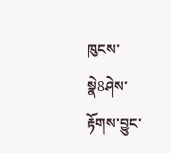ཁུངས་སྣེ8ཤེས་རྟོགས་བྱུང་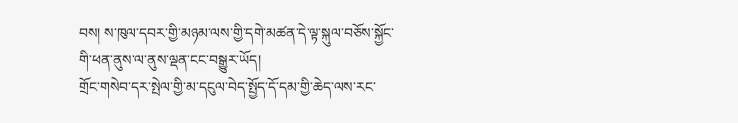བས། ས་ཁུལ་དབར་གྱི་མཉམ་ལས་གྱི་དགེ་མཚན་དེ་ལྟ་སྐུལ་བཅོས་སྐྱོང་གི་ཕན་ནུས་ལ་ནུས་ལྡན་ངང་བསྒྱུར་ཡོད།
གྲོང་གསེབ་དར་སྤེལ་གྱི་མ་དངུལ་བེད་སྤྱོད་དོ་དམ་གྱི་ཆེད་ལས་རང་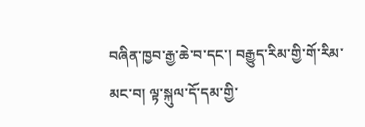བཞིན་ཁྱབ་རྒྱ་ཆེ་བ་དང་། བརྒྱུད་རིམ་གྱི་གོ་རིམ་མང་བ། ལྟ་སྐུལ་དོ་དམ་གྱི་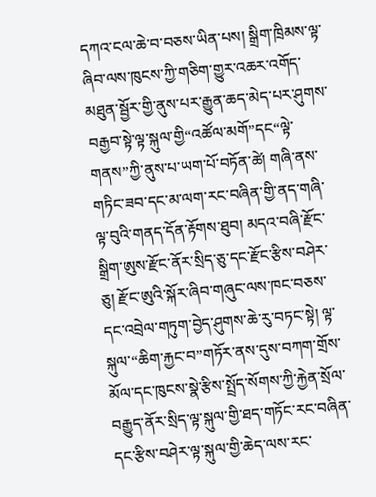དཀའ་ངལ་ཆེ་བ་བཅས་ཡིན་པས། སྒྲིག་ཁྲིམས་ལྟ་ཞིབ་ལས་ཁུངས་ཀྱི་གཅིག་གྱུར་འཆར་འགོད་མཐུན་སྦྱོར་གྱི་ནུས་པར་རྒྱུན་ཆད་མེད་པར་ཤུགས་བརྒྱབ་སྟེ་ལྟ་སྐུལ་གྱི“འཚོལ་མགོ”དང“ལྟེ་གནས”ཀྱི་ནུས་པ་ཡག་པོ་བཏོན་ཚེ། གཞི་ནས་གཏིང་ཟབ་དང་མ་ལག་རང་བཞིན་གྱི་ནད་གཞི་ལྟ་བུའི་གནད་དོན་རྟོགས་ཐུབ། མདའ་བཞི་རྫོང་སྒྲིག་ཨུས་རྫོང་ནོར་སྲིད་ཅུ་དང་རྫོང་རྩིས་བཤེར་ཅུ། རྫོང་ཨུའི་སྐོར་ཞིབ་གཞུང་ལས་ཁང་བཅས་དང་འབྲེལ་གཏུག་བྱེད་ཤུགས་ཆེ་རུ་བཏང་སྟེ། ལྟ་སྐུལ་“ཆིག་རྐྱང་བ”གཏོར་ནས་དུས་བཀག་གྲོས་མོལ་དང་ཁུངས་སྣེ་རྩིས་སྤྲོད་སོགས་ཀྱི་རྐྱེན་སྲོལ་བརྒྱུད་ནོར་སྲིད་ལྟ་སྐུལ་གྱི་ཐད་གཏོང་རང་བཞིན་དང་རྩིས་བཤེར་ལྟ་སྐུལ་གྱི་ཆེད་ལས་རང་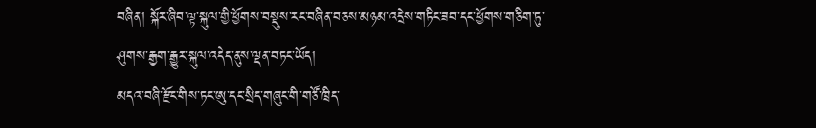བཞིན། སྐོར་ཞིབ་ལྟ་སྐུལ་གྱི་ཕྱོགས་བསྡུས་རང་བཞིན་བཅས་མཉམ་འདྲེས་གཏིང་ཟབ་དང་ཕྱོགས་གཅིག་ཏུ་ཤུགས་རྒྱག་རྒྱུར་སྐུལ་འདེད་ནུས་ལྡན་བཏང་ཡོད།
མདའ་བཞི་རྫོང་གིས་ཏང་ཨུ་དང་སྲིད་གཞུང་གི་གཙོ་ཁྲིད་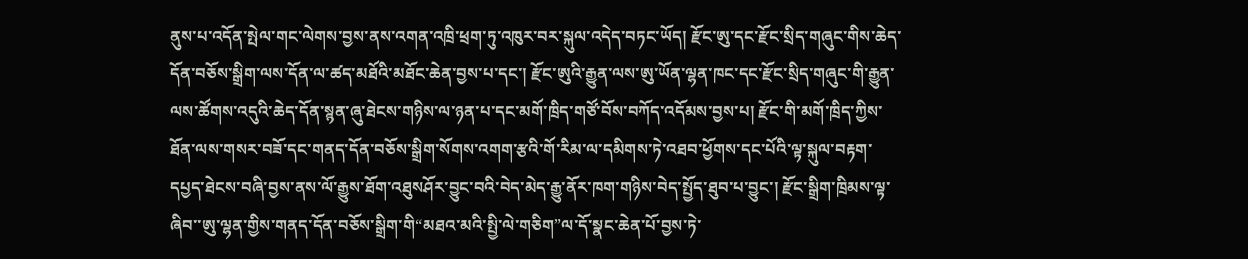ནུས་པ་འདོན་སྤེལ་གང་ལེགས་བྱས་ནས་འགན་འཁྲི་ཕྲག་ཏུ་འཁུར་བར་སྐུལ་འདེད་བཏང་ཡོད། རྫོང་ཨུ་དང་རྫོང་སྲིད་གཞུང་གིས་ཆེད་དོན་བཅོས་སྒྲིག་ལས་དོན་ལ་ཚད་མཐོའི་མཐོང་ཆེན་བྱས་པ་དང་། རྫོང་ཨུའི་རྒྱུན་ལས་ཨུ་ཡོན་ལྷན་ཁང་དང་རྫོང་སྲིད་གཞུང་གི་རྒྱུན་ལས་ཚོགས་འདུའི་ཆེད་དོན་སྙན་ཞུ་ཐེངས་གཉིས་ལ་ཉན་པ་དང་མགོ་ཁྲིད་གཙོ་བོས་བཀོད་འདོམས་བྱས་པ། རྫོང་གི་མགོ་ཁྲིད་ཀྱིས་ཐོན་ལས་གསར་བཟོ་དང་གནད་དོན་བཅོས་སྒྲིག་སོགས་འགག་རྩའི་གོ་རིམ་ལ་དམིགས་ཏེ་འཐབ་ཕྱོགས་དང་པོའི་ལྟ་སྐུལ་བརྟག་དཔྱད་ཐེངས་བཞི་བྱས་ནས་ལོ་རྒྱུས་ཐོག་འཐུསཤོར་བྱུང་བའི་བེད་མེད་རྒྱུ་ནོར་ཁག་གཉིས་བེད་སྤྱོད་ཐུབ་པ་བྱུང་། རྫོང་སྒྲིག་ཁྲིམས་ལྟ་ཞིབ་་ཨུ་ལྷན་གྱིས་གནད་དོན་བཅོས་སྒྲིག་གི“མཐའ་མའི་སྤྱི་ལེ་གཅིག”ལ་དོ་སྣང་ཆེན་པོ་བྱས་ཏེ་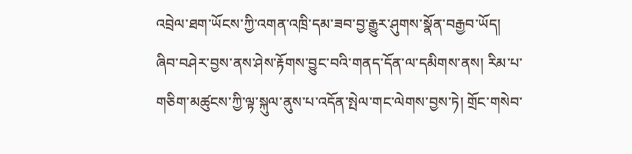འབྲེལ་ཐག་ཡོངས་ཀྱི་འགན་འཁྲི་དམ་ཟབ་བྱ་རྒྱུར་ཤུགས་སྣོན་བརྒྱབ་ཡོད།
ཞིབ་བཤེར་བྱས་ནས་ཤེས་རྟོགས་བྱུང་བའི་གནད་དོན་ལ་དམིགས་ནས། རིམ་པ་གཅིག་མཚུངས་ཀྱི་ལྟ་སྐུལ་ནུས་པ་འདོན་སྤེལ་གང་ལེགས་བྱས་ཏེ། གྲོང་གསེབ་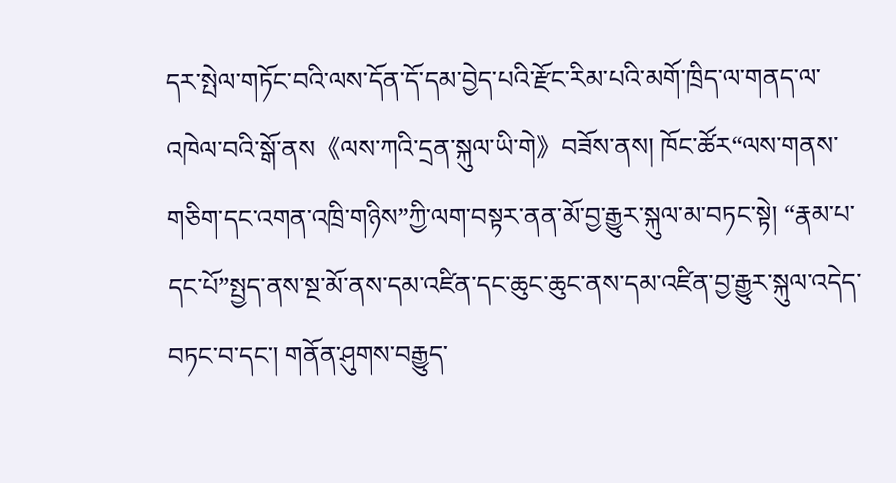དར་སྤེལ་གཏོང་བའི་ལས་དོན་དོ་དམ་བྱེད་པའི་རྫོང་རིམ་པའི་མགོ་ཁྲིད་ལ་གནད་ལ་འཁེལ་བའི་སྒོ་ནས《ལས་ཀའི་དྲན་སྐུལ་ཡི་གེ》བཟོས་ནས། ཁོང་ཚོར“ལས་གནས་གཅིག་དང་འགན་འཁྲི་གཉིས”ཀྱི་ལག་བསྟར་ནན་མོ་བྱ་རྒྱུར་སྐུལ་མ་བཏང་སྟེ། “རྣམ་པ་དང་པོ”སྤྱད་ནས་སྔ་མོ་ནས་དམ་འཛིན་དང་ཆུང་ཆུང་ནས་དམ་འཛིན་བྱ་རྒྱུར་སྐུལ་འདེད་བཏང་བ་དང་། གནོན་ཤུགས་བརྒྱུད་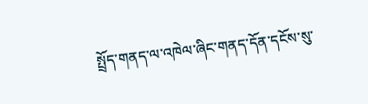སྤྲོད་གནད་ལ་འཁེལ་ཞིང་གནད་དོན་དངོས་སུ་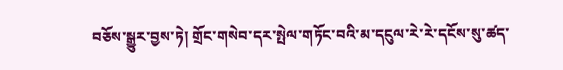བཅོས་སྒྱུར་བྱས་ཏེ། གྲོང་གསེབ་དར་སྤེལ་གཏོང་བའི་མ་དངུལ་རེ་རེ་དངོས་སུ་ཚད་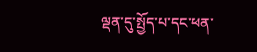ལྡན་དུ་སྤྱོད་པ་དང་ཕན་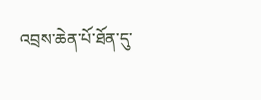འབྲས་ཆེན་པོ་ཐོན་དུ་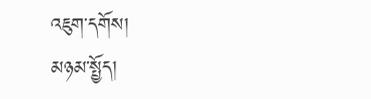འཇུག་དགོས།
མཉམ་སྤྱོད།